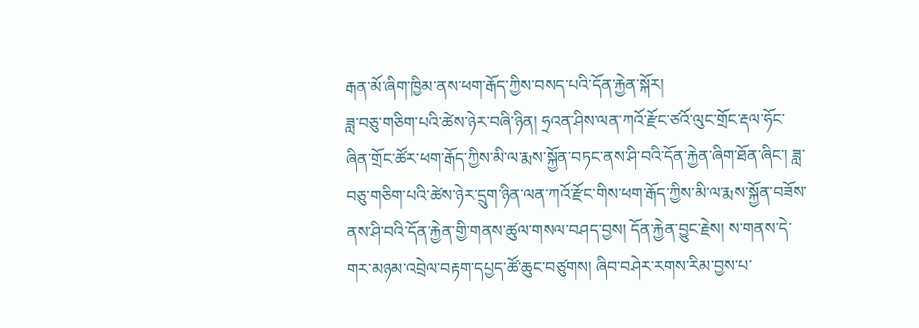རྒན་མོ་ཞིག་ཁྱིམ་ནས་ཕག་རྒོད་ཀྱིས་བསད་པའི་དོན་རྐྱེན་སྐོར།
ཟླ་བཅུ་གཅིག་པའི་ཚེས་ཉེར་བཞི་ཉིན། ཧྲའན་ཤིས་ལན་ཀའོ་རྫོང་ཙའོ་ལུང་གྲོང་རྡལ་ཧོང་ཞིན་གྲོང་ཚོར་ཕག་རྒོད་ཀྱིས་མི་ལ་རྨས་སྐྱོན་བཏང་ནས་ཤི་བའི་དོན་རྐྱེན་ཞིག་ཐོན་ཞིང་། ཟླ་བཅུ་གཅིག་པའི་ཚེས་ཉེར་དྲུག་ཉིན་ལན་ཀའོ་རྫོང་གིས་ཕག་རྒོད་ཀྱིས་མི་ལ་རྨས་སྐྱོན་བཟོས་ནས་ཤི་བའི་དོན་རྐྱེན་གྱི་གནས་ཚུལ་གསལ་བཤད་བྱས། དོན་རྐྱེན་བྱུང་རྗེས། ས་གནས་དེ་གར་མཉམ་འབྲེལ་བརྟག་དཔྱད་ཚོ་ཆུང་བཙུགས། ཞིབ་བཤེར་རགས་རིམ་བྱས་པ་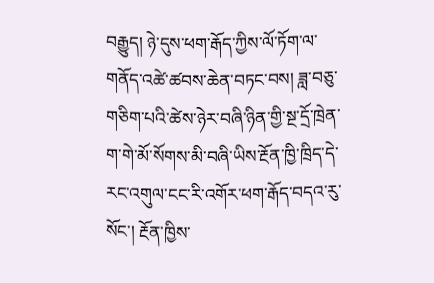བརྒྱུད། ཉེ་དུས་ཕག་རྒོད་ཀྱིས་ལོ་ཏོག་ལ་གནོད་འཚེ་ཚབས་ཆེན་བཏང་བས། ཟླ་བཅུ་གཅིག་པའི་ཚེས་ཉེར་བཞི་ཉིན་གྱི་སྔ་དྲོ་ཁྲེན་ག་གེ་མོ་སོགས་མི་བཞི་ཡིས་རྔོན་ཁྱི་ཁྲིད་དེ་རང་འགུལ་ངང་རི་འགོར་ཕག་རྒོད་བདའ་རུ་སོང་། རྔོན་ཁྱིས་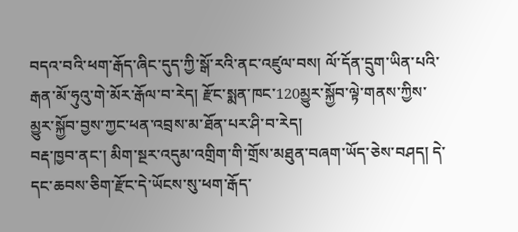བདའ་བའི་ཕག་རྒོད་ཞིང་དུད་ཀྱི་སྒོ་རའི་ནང་འཛུལ་བས། ལོ་དོན་དྲུག་ཡིན་པའི་རྒན་མོ་ཧུའུ་གེ་མོར་རྒོལ་བ་རེད། རྫོང་སྨན་ཁང་120མྱུར་སྐྱོབ་ལྟེ་གནས་ཀྱིས་མྱུར་སྐྱོབ་བྱས་ཀྱང་ཕན་འབྲས་མ་ཐོན་པར་ཤི་བ་རེད།
བརྡ་ཁྱབ་ནང་། མིག་སྔར་འདུམ་འགྲིག་གི་གྲོས་མཐུན་བཞག་ཡོད་ཅེས་བཤད། དེ་དང་ཆབས་ཅིག་རྫོང་དེ་ཡོངས་སུ་ཕག་རྒོད་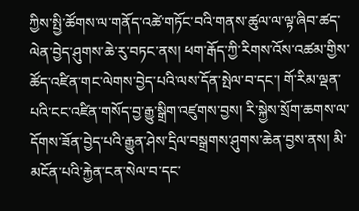ཀྱིས་སྤྱི་ཚོགས་ལ་གནོད་འཚེ་གཏོང་བའི་གནས་ཚུལ་ལ་ལྟ་ཞིབ་ཚད་ལེན་བྱེད་ཤུགས་ཆེ་རུ་བཏང་ནས། ཕག་རྒོད་ཀྱི་རིགས་འོས་འཚམ་གྱིས་ཚོད་འཛིན་གང་ལེགས་བྱེད་པའི་ལས་དོན་སྤེལ་བ་དང་། གོ་རིམ་ལྡན་པའི་ངང་འཛིན་གསོད་བྱ་རྒྱུ་སྒྲིག་འཛུགས་བྱས། རི་སྐྱེས་སྲོག་ཆགས་ལ་དོགས་ཟོན་བྱེད་པའི་རྒྱུན་ཤེས་དྲིལ་བསྒྲགས་ཤུགས་ཆེན་བྱས་ནས། མི་མངོན་པའི་རྐྱེན་ངན་སེལ་བ་དང་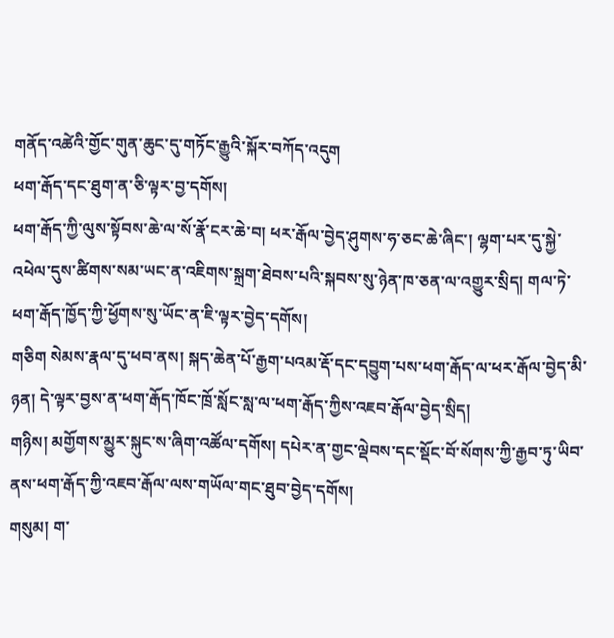གནོད་འཚེའི་གྱོང་གུན་ཆུང་དུ་གཏོང་རྒྱུའི་སྐོར་བཀོད་འདུག
ཕག་རྒོད་དང་ཐུག་ན་ཅི་ལྟར་བྱ་དགོས།
ཕག་རྒོད་ཀྱི་ལུས་སྟོབས་ཆེ་ལ་སོ་རྣོ་ངར་ཆེ་བ། ཕར་རྒོལ་བྱེད་ཤུགས་ཧ་ཅང་ཆེ་ཞིང་། ལྷག་པར་དུ་སྐྱེ་འཕེལ་དུས་ཚིགས་སམ་ཡང་ན་འཇིགས་སྐྲག་ཐེབས་པའི་སྐབས་སུ་ཉེན་ཁ་ཅན་ལ་འགྱུར་སྲིད། གལ་ཏེ་ཕག་རྒོད་ཁྱོད་ཀྱི་ཕྱོགས་སུ་ཡོང་ན་ཇི་ལྟར་བྱེད་དགོས།
གཅིག སེམས་རྣལ་དུ་ཕབ་ནས། སྐད་ཆེན་པོ་རྒྱག་པའམ་རྡོ་དང་དབྱུག་པས་ཕག་རྒོད་ལ་ཕར་རྒོལ་བྱེད་མི་ཉན། དེ་ལྟར་བྱས་ན་ཕག་རྒོད་ཁོང་ཁྲོ་སློང་སླ་ལ་ཕག་རྒོད་ཀྱིས་འཇབ་རྒོལ་བྱེད་སྲིད།
གཉིས། མགྱོགས་མྱུར་སྐུང་ས་ཞིག་འཚོལ་དགོས། དཔེར་ན་གྱང་ལྡེབས་དང་སྡོང་བོ་སོགས་ཀྱི་རྒྱབ་ཏུ་ཡིབ་ནས་ཕག་རྒོད་ཀྱི་འཇབ་རྒོལ་ལས་གཡོལ་གང་ཐུབ་བྱེད་དགོས།
གསུམ། ག་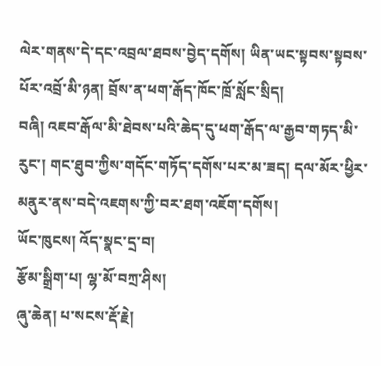ལེར་གནས་དེ་དང་འབྲལ་ཐབས་བྱེད་དགོས། ཡིན་ཡང་སྟབས་སྟབས་པོར་འབྲོ་མི་ཉན། བྲོས་ན་ཕག་རྒོད་ཁོང་ཁྲོ་སློང་སྲིད།
བཞི། འཇབ་རྒོལ་མི་ཐེབས་པའི་ཆེད་དུ་ཕག་རྒོད་ལ་རྒྱབ་གཏད་མི་རུང་། གང་ཐུབ་ཀྱིས་གདོང་གཏོད་དགོས་པར་མ་ཟད། དལ་མོར་ཕྱིར་མནུར་ནས་བདེ་འཇགས་ཀྱི་བར་ཐག་འཇོག་དགོས།
ཡོང་ཁུངས། འོད་སྣང་དྲ་བ།
རྩོམ་སྒྲིག་པ། ལྷ་མོ་བཀྲ་ཤིས།
ཞུ་ཆེན། པ་སངས་རྡོ་རྗེ།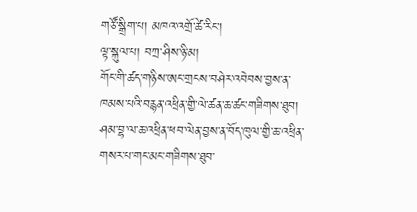གཙོ་སྒྲིག་པ། མཁའ་འགྲོ་ཚེ་རིང་།
ལྟ་སྐུལ་པ། བཀྲ་ཤིས་ཉི་མ།
གོང་གི་ཚད་གཉིས་ཨང་གྲངས་བཤེར་འབེབས་བྱས་ན་
ཁམས་པའི་བརྙན་འཕྲིན་གྱི་ལེ་ཚན་ཆ་ཚང་གཟིགས་ཐུབ།
ཤམ་བྷ་ལ་ཆ་འཕྲིན་ཕབ་ལེན་བྱས་ན་བོད་ཁུལ་གྱི་ཆ་འཕྲིན་གསར་པ་གང་མང་གཟིགས་ཐུབ་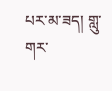པར་མ་ཟད། གླུ་གར་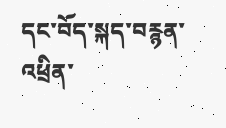དང་བོད་སྐད་བརྙན་འཕྲིན་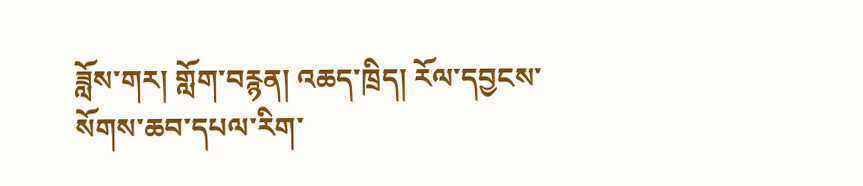ཟློས་གར། གློག་བརྙན། འཆད་ཁྲིད། རོལ་དབྱངས་སོགས་ཆབ་དཔལ་རིག་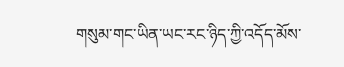གསུམ་གང་ཡིན་ཡང་རང་ཉིད་ཀྱི་འདོད་མོས་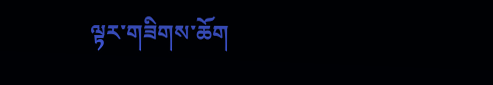ལྟར་གཟིགས་ཆོག